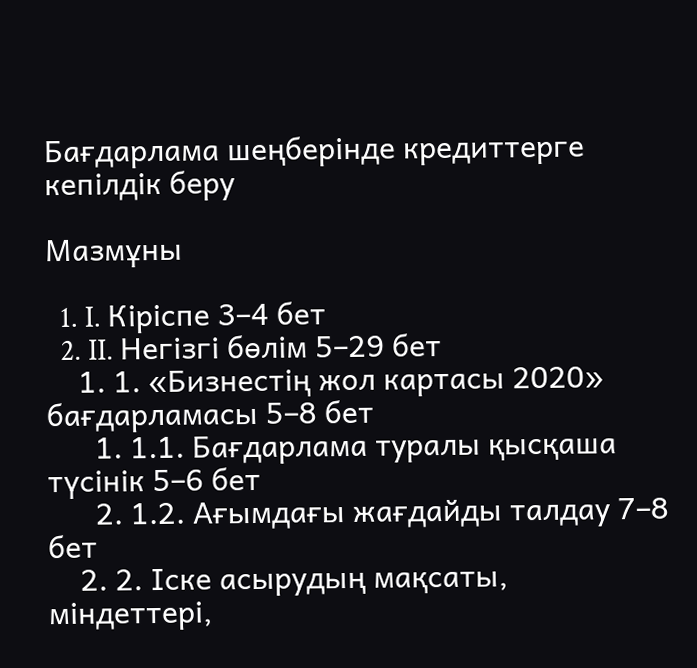Бағдарлама шеңберінде кредиттерге кепілдік беру

Мазмұны

  1. I. Кіріспе 3–4 бет
  2. II. Негізгі бөлім 5–29 бет
    1. 1. «Бизнестің жол картасы 2020» бағдарламасы 5–8 бет
      1. 1.1. Бағдарлама туралы қысқаша түсінік 5–6 бет
      2. 1.2. Ағымдағы жағдайды талдау 7–8 бет
    2. 2. Іске асырудың мақсаты, міндеттері,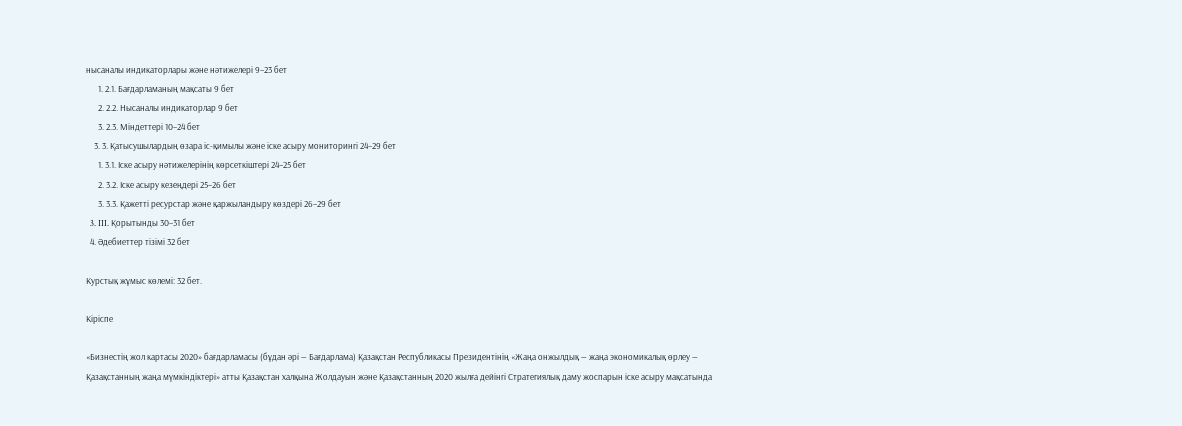нысаналы индикаторлары және нәтижелері 9–23 бет
      1. 2.1. Бағдарламаның мақсаты 9 бет
      2. 2.2. Нысаналы индикаторлар 9 бет
      3. 2.3. Міндеттері 10–24 бет
    3. 3. Қатысушылардың өзара іс-қимылы және іске асыру мониторингі 24–29 бет
      1. 3.1. Іске асыру нәтижелерінің көрсеткіштері 24–25 бет
      2. 3.2. Іске асыру кезеңдері 25–26 бет
      3. 3.3. Қажетті ресурстар және қаржыландыру көздері 26–29 бет
  3. III. Қорытынды 30–31 бет
  4. Әдебиеттер тізімі 32 бет

Курстық жұмыс көлемі: 32 бет.

Кіріспе

«Бизнестің жол картасы 2020» бағдарламасы (бұдан әрі — Бағдарлама) Қазақстан Республикасы Президентінің «Жаңа онжылдық — жаңа экономикалық өрлеу — Қазақстанның жаңа мүмкіндіктері» атты Қазақстан халқына Жолдауын және Қазақстанның 2020 жылға дейінгі Стратегиялық даму жоспарын іске асыру мақсатында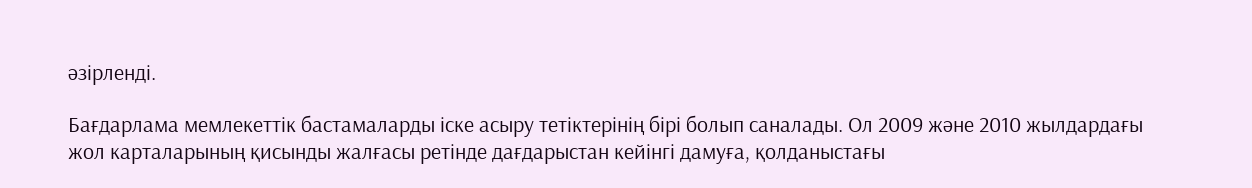әзірленді.

Бағдарлама мемлекеттік бастамаларды іске асыру тетіктерінің бірі болып саналады. Ол 2009 және 2010 жылдардағы жол карталарының қисынды жалғасы ретінде дағдарыстан кейінгі дамуға, қолданыстағы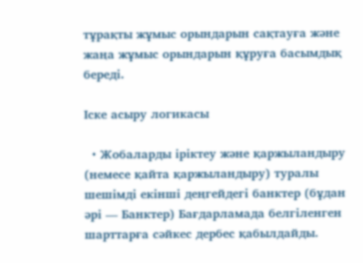тұрақты жұмыс орындарын сақтауға және жаңа жұмыс орындарын құруға басымдық береді.

Іске асыру логикасы

  • Жобаларды іріктеу және қаржыландыру (немесе қайта қаржыландыру) туралы шешімді екінші деңгейдегі банктер (бұдан әрі — Банктер) Бағдарламада белгіленген шарттарға сәйкес дербес қабылдайды.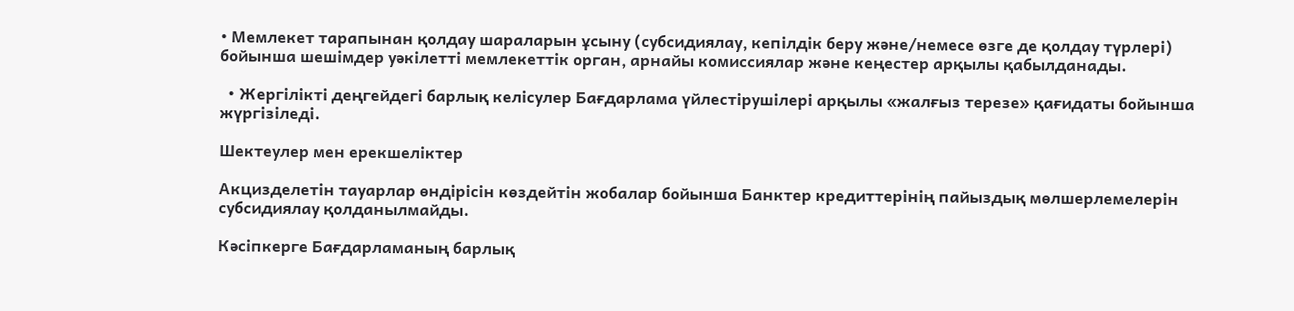• Мемлекет тарапынан қолдау шараларын ұсыну (субсидиялау, кепілдік беру және/немесе өзге де қолдау түрлері) бойынша шешімдер уәкілетті мемлекеттік орган, арнайы комиссиялар және кеңестер арқылы қабылданады.

  • Жергілікті деңгейдегі барлық келісулер Бағдарлама үйлестірушілері арқылы «жалғыз терезе» қағидаты бойынша жүргізіледі.

Шектеулер мен ерекшеліктер

Акцизделетін тауарлар өндірісін көздейтін жобалар бойынша Банктер кредиттерінің пайыздық мөлшерлемелерін субсидиялау қолданылмайды.

Кәсіпкерге Бағдарламаның барлық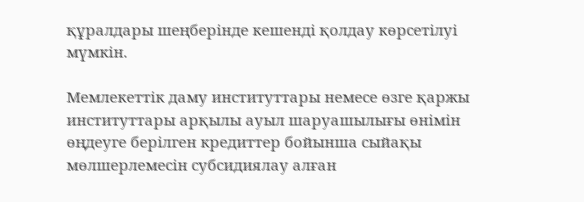құралдары шеңберінде кешенді қолдау көрсетілуі мүмкін.

Мемлекеттік даму институттары немесе өзге қаржы институттары арқылы ауыл шаруашылығы өнімін өңдеуге берілген кредиттер бойынша сыйақы мөлшерлемесін субсидиялау алған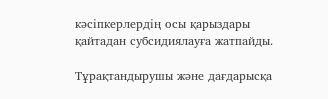кәсіпкерлердің осы қарыздары қайтадан субсидиялауға жатпайды.

Тұрақтандырушы және дағдарысқа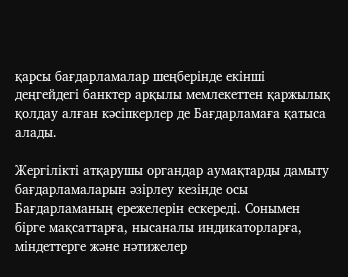қарсы бағдарламалар шеңберінде екінші деңгейдегі банктер арқылы мемлекеттен қаржылық қолдау алған кәсіпкерлер де Бағдарламаға қатыса алады.

Жергілікті атқарушы органдар аумақтарды дамыту бағдарламаларын әзірлеу кезінде осы Бағдарламаның ережелерін ескереді. Сонымен бірге мақсаттарға, нысаналы индикаторларға, міндеттерге және нәтижелер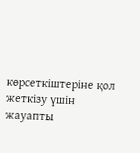көрсеткіштеріне қол жеткізу үшін жауапты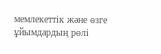мемлекеттік және өзге ұйымдардың рөлі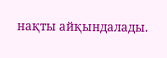нақты айқындалады.